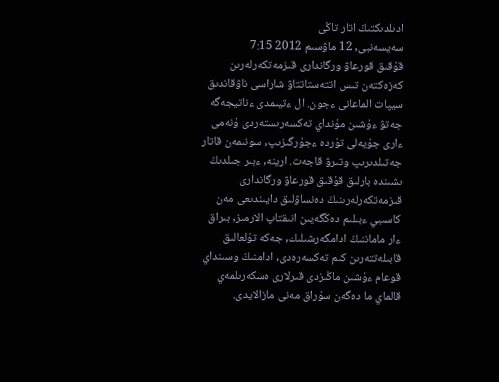ادىلدىكتىڭ اتار تاڭى
سەيسەنبى, 12 ماۋسىم 2012 7:15
قۇقىق قورعاۋ ورگاندارى قىزمەتكەرلەرىن كەزەكتەن تىس اتتەستاتتاۋ شاراسى ناۋقاندىق سيپات الماعانى ءجون. ال ءتيىمدى ءناتيجەگە جەتۋ ءۇشىن مۇنداي تەكسەرىستەردى ۇنەمى ءارى جۇيەلى تۇردە ءجۇرگىزىپ, سونىمەن قاتار جەتىلدىرىپ وتىرۋ قاجەت. ارينە, ءبىر جىلدىڭ ىشىندە بارلىق قۇقىق قورعاۋ ورگاندارى قىزمەتكەرلەرىنىڭ دەنساۋلىق دايىندىعى مەن كاسىبي ءبىلىم دەڭگەيىن انىقتاپ الارمىز, بىراق ءار ماماننىڭ ادامگەرشىلىك, جەكە تۇلعالىق قابىلەتتەرىن كىم تەكسەرەدى, ادامنىڭ وسىنداي قوعام ءۇشىن ماڭىزدى قىرلارى ەسكەرىلمەي قالماي ما دەگەن سۇراق مەنى مازالايدى.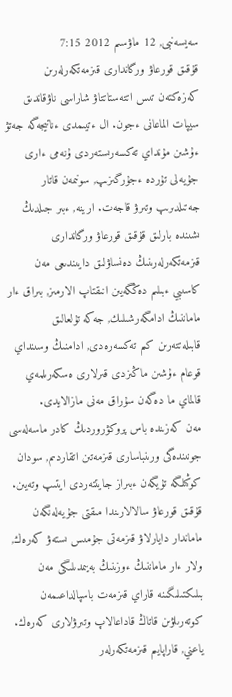سەيسەنبى, 12 ماۋسىم 2012 7:15
قۇقىق قورعاۋ ورگاندارى قىزمەتكەرلەرىن كەزەكتەن تىس اتتەستاتتاۋ شاراسى ناۋقاندىق سيپات الماعانى ءجون. ال ءتيىمدى ءناتيجەگە جەتۋ ءۇشىن مۇنداي تەكسەرىستەردى ۇنەمى ءارى جۇيەلى تۇردە ءجۇرگىزىپ, سونىمەن قاتار جەتىلدىرىپ وتىرۋ قاجەت. ارينە, ءبىر جىلدىڭ ىشىندە بارلىق قۇقىق قورعاۋ ورگاندارى قىزمەتكەرلەرىنىڭ دەنساۋلىق دايىندىعى مەن كاسىبي ءبىلىم دەڭگەيىن انىقتاپ الارمىز, بىراق ءار ماماننىڭ ادامگەرشىلىك, جەكە تۇلعالىق قابىلەتتەرىن كىم تەكسەرەدى, ادامنىڭ وسىنداي قوعام ءۇشىن ماڭىزدى قىرلارى ەسكەرىلمەي قالماي ما دەگەن سۇراق مەنى مازالايدى.
مەن كەزىندە باس پروكۋروردىڭ كادر ماسەلەسى جونىندەگى ورىنباسارى قىزمەتىن اتقاردىم, سودان كوڭىلگە تۇيگەن ءبىراز جايتتەردى ايتىپ وتەيىن. قۇقىق قورعاۋ سالالارىندا مىقتى جۇيەلەنگەن ماماندار دايارلاۋ قىزمەتى جۇمىس ىستەۋ كەرەك, ولار ءار ماماننىڭ ءوزىنىڭ بەيىمدىلىگى مەن بىلىكتىلىگىنە قاراي قىزمەت باسپالداعىمەن كوتەرىلۋىن قاتاڭ قاداعالاپ وتىرۋلارى كەرەك. ياعني, قاراپايىم قىزمەتكەرلەر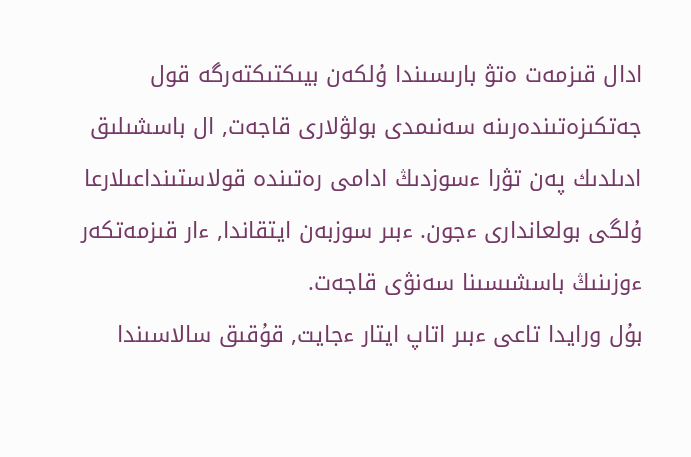ادال قىزمەت ەتۋ بارىسىندا ۇلكەن بيىكتىكتەرگە قول جەتكىزەتىندەرىنە سەنىمدى بولۋلارى قاجەت, ال باسشىلىق ادىلدىك پەن تۋرا ءسوزدىڭ ادامى رەتىندە قولاستىنداعىلارعا ۇلگى بولعاندارى ءجون. ءبىر سوزبەن ايتقاندا, ءار قىزمەتكەر ءوزىنىڭ باسشىسىنا سەنۋى قاجەت.
بۇل ورايدا تاعى ءبىر اتاپ ايتار ءجايت, قۇقىق سالاسىندا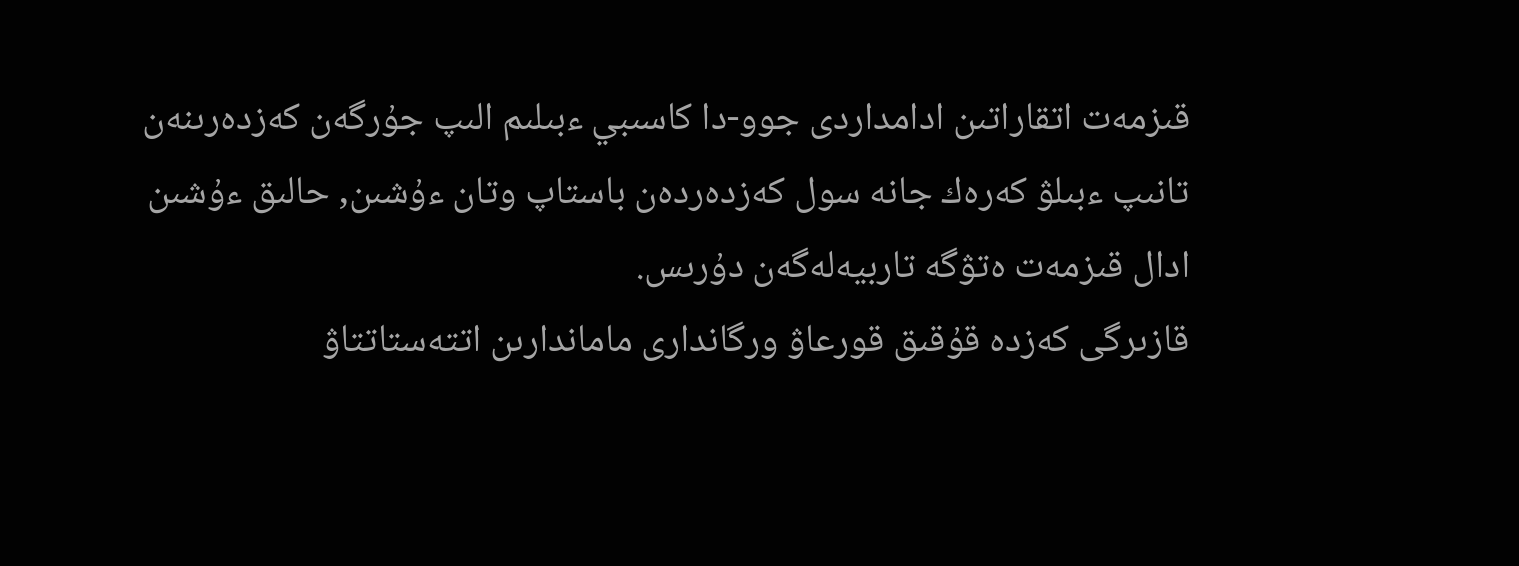قىزمەت اتقاراتىن ادامداردى جوو-دا كاسىبي ءبىلىم الىپ جۇرگەن كەزدەرىنەن تانىپ ءبىلۋ كەرەك جانە سول كەزدەردەن باستاپ وتان ءۇشىن, حالىق ءۇشىن ادال قىزمەت ەتۋگە تاربيەلەگەن دۇرىس.
قازىرگى كەزدە قۇقىق قورعاۋ ورگاندارى ماماندارىن اتتەستاتتاۋ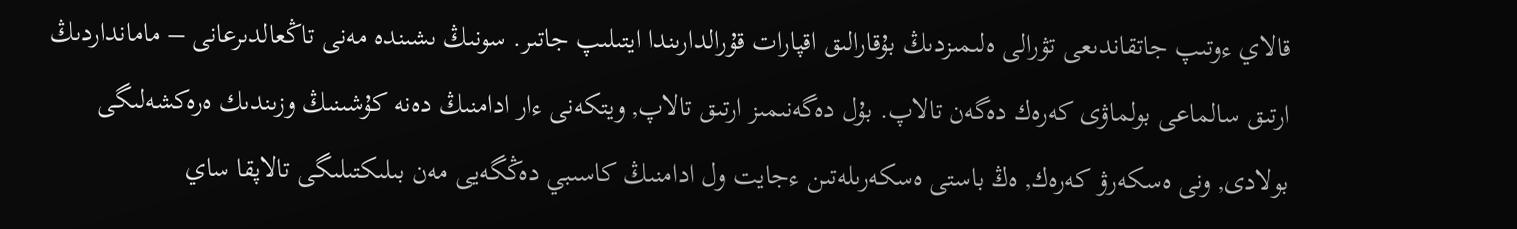قالاي ءوتىپ جاتقاندىعى تۋرالى ەلىمىزدىڭ بۇقارالىق اقپارات قۇرالدارىندا ايتىلىپ جاتىر. سونىڭ ىشىندە مەنى تاڭعالدىرعانى – مامانداردىڭ ارتىق سالماعى بولماۋى كەرەك دەگەن تالاپ. بۇل دەگەنىمىز ارتىق تالاپ, ويتكەنى ءار ادامنىڭ دەنە كۇشىنىڭ وزىندىك ەرەكشەلىگى بولادى, ونى ەسكەرۋ كەرەك, ەڭ باستى ەسكەرىلەتىن ءجايت ول ادامنىڭ كاسىبي دەڭگەيى مەن بىلىكتىلىگى تالاپقا ساي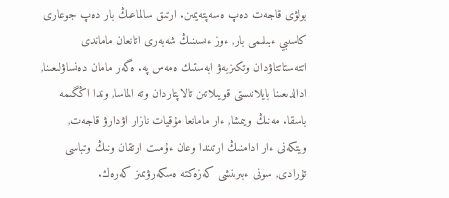بولۋى قاجەت دەپ ەسەپتەيمىن. ارتىق سالماعىڭ بار دەپ جوعارى كاسىبي ءبىلىمى بار, ءوز ءىسىنىڭ شەبەرى اتانعان ماماندى اتتەستاتتاۋدان وتكىزبەۋ ابەستىك ەمەس پە. ەگەر مامان دەنساۋلىعىنا, ادالدىعىنا بايلانىستى قويىلاتىن تالاپتاردان وتە الماسا, وندا اڭگىمە باسقا. مەنىڭ ويىمشا, ءار مامانعا مۇقيات نازار اۋدارۋ قاجەت, ويتكەنى ءار ادامنىڭ ارتىندا وعان ءۇمىت ارتقان ونىڭ وتباسى تۇرادى, سونى ءبىرىنشى كەزەكتە ەسكەرۋىمىز كەرەك.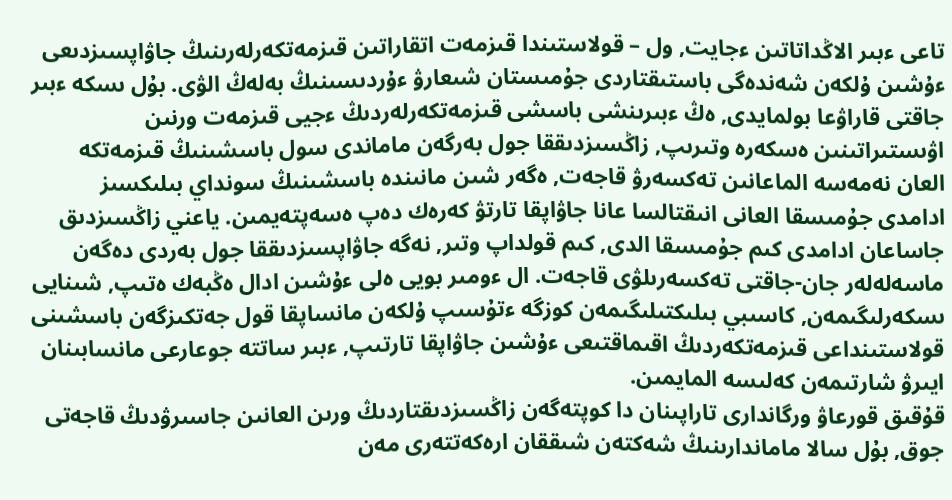تاعى ءبىر الاڭداتاتىن ءجايت, ول – قولاستىندا قىزمەت اتقاراتىن قىزمەتكەرلەرىنىڭ جاۋاپسىزدىعى ءۇشىن ۇلكەن شەندەگى باستىقتاردى جۇمىستان شىعارۋ ءۇردىسىنىڭ بەلەڭ الۋى. بۇل ىسكە ءبىر جاقتى قاراۋعا بولمايدى, ەڭ ءبىرىنشى باسشى قىزمەتكەرلەردىڭ ءجيى قىزمەت ورنىن اۋىستىراتىنىن ەسكەرە وتىرىپ, زاڭسىزدىققا جول بەرگەن ماماندى سول باسشىنىڭ قىزمەتكە العان نەمەسە الماعانىن تەكسەرۋ قاجەت, ەگەر شىن مانىندە باسشىنىڭ سونداي بىلىكسىز ادامدى جۇمىسقا العانى انىقتالسا عانا جاۋاپقا تارتۋ كەرەك دەپ ەسەپتەيمىن. ياعني زاڭسىزدىق جاساعان ادامدى كىم جۇمىسقا الدى, كىم قولداپ وتىر, نەگە جاۋاپسىزدىققا جول بەردى دەگەن ماسەلەلەر جان-جاقتى تەكسەرىلۋى قاجەت. ال ءومىر بويى ەلى ءۇشىن ادال ەڭبەك ەتىپ, شىنايى ىسكەرلىگىمەن, كاسىبي بىلىكتىلىگىمەن كوزگە ءتۇسىپ ۇلكەن مانساپقا قول جەتكىزگەن باسشىنى قولاستىنداعى قىزمەتكەردىڭ اقىماقتىعى ءۇشىن جاۋاپقا تارتىپ, ءبىر ساتتە جوعارعى مانسابىنان ايىرۋ شارتىمەن كەلىسە المايمىن.
قۇقىق قورعاۋ ورگاندارى تاراپىنان دا كوپتەگەن زاڭسىزدىقتاردىڭ ورىن العانىن جاسىرۋدىڭ قاجەتى جوق, بۇل سالا ماماندارىنىڭ شەكتەن شىققان ارەكەتتەرى مەن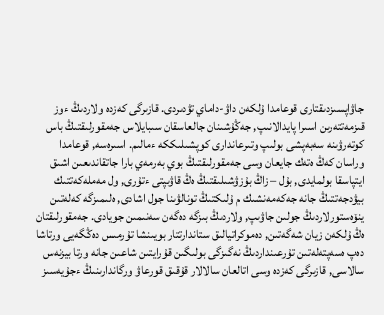جاۋاپسىزدىقتارى قوعامدا ۇلكەن داۋ-داماي تۋدىردى. قازىرگى كەزدە ولاردىڭ ءوز قىزمەتتەرىن اسىرا پايدالانىپ, جەڭۇشىنان جالعاسقان سىبايلاس جەمقورلىقتىڭ باس كوتەرۋىنە سەبەپشى بولىپ وتىرعاندارى كوپشىلىككە ءمالىم. اسىرەسە, قوعامدا وراسان كەڭ ەتەك جايعان وسى جەمقورلىقتىڭ بوي بەرمەي بارا جاتقاندىعىن اشىق ايتپاسقا بولمايدى, بۇل – زاڭ بۇزۋشىلىقتىڭ ەڭ قاۋىپتى ءتۇرى, ول مەملەكەتتىك بيۋدجەتتىڭ جانە جەكەمەنشىك م ۇلىكتىڭ تونالۋىنا جول اشادى, ەلىمىزگە كەلەتىن ينۆەستورلاردىڭ جولىن جاۋىپ, ولاردىڭ بىزگە دەگەن سەنىمىن جويادى. جەمقورلىقتان ەڭ ۇلكەن زيان شەگەتىن, دەموكراتيالىق ستاندارتتار بويىنشا تۇرمىس دەڭگەيى ورتاشا دەپ ەسەپتەلەتىن تۇرعىنداردىڭ نەگىزگى بولىگىن قۇرايتىن شاعىن جانە ورتا بيزنەس سالاسى, قازىرگى كەزدە وسى اتالعان سالالار قۇقىق قورعاۋ ورگاندارىنىڭ ءجۇيەسىز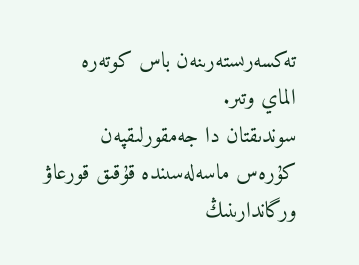تەكسەرىستەرىنەن باس كوتەرە الماي وتىر.
سوندىقتان دا جەمقورلىقپەن كۇرەس ماسەلەسىندە قۇقىق قورعاۋ ورگاندارىنىڭ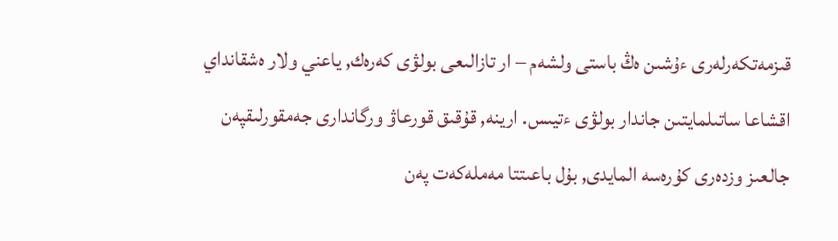قىزمەتكەرلەرى ءۇشىن ەڭ باستى ولشەم – ار تازالىعى بولۋى كەرەك, ياعني ولار ەشقانداي اقشاعا ساتىلمايتىن جاندار بولۋى ءتيىس. ارينە, قۇقىق قورعاۋ ورگاندارى جەمقورلىقپەن جالعىز وزدەرى كۇرەسە المايدى, بۇل باعىتتا مەملەكەت پەن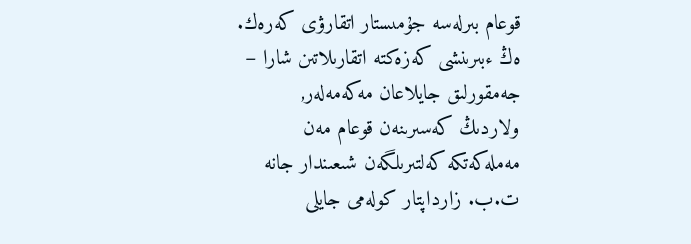قوعام بىرلەسە جۇمىستار اتقارۋى كەرەك. ەڭ ءبىرىنشى كەزەكتە اتقارىلاتىن شارا – جەمقورلىق جايلاعان مەكەمەلەر, ولاردىڭ كەسىرىنەن قوعام مەن مەملەكەتكە كەلتىرىلگەن شىعىندار جانە ت.ب. زارداپتار كولەمى جايلى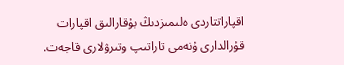اقپاراتتاردى ەلىمىزدىڭ بۇقارالىق اقپارات قۇرالدارى ۇنەمى تاراتىپ وتىرۋلارى قاجەت.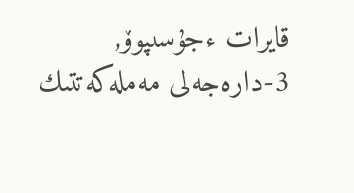قايرات ءجۇسىپوۆ,
3-دارەجەلى مەملەكەتتىك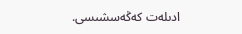ادىلەت كەڭەسشىسى.